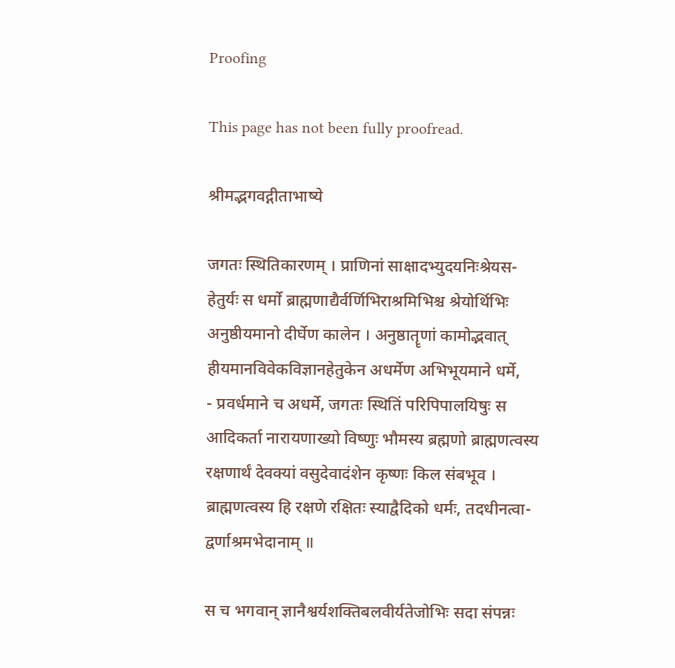Proofing

This page has not been fully proofread.

श्रीमद्भगवद्गीताभाष्ये

जगतः स्थितिकारणम् । प्राणिनां साक्षादभ्युदयनिःश्रेयस-
हेतुर्यः स धर्मो ब्राह्मणाद्यैर्वर्णिभिराश्रमिभिश्च श्रेयोर्थिभिः
अनुष्ठीयमानो दीर्घेण कालेन । अनुष्ठातॄणां कामोद्भवात्
हीयमानविवेकविज्ञानहेतुकेन अधर्मेण अभिभूयमाने धर्मे,
- प्रवर्धमाने च अधर्मे, जगतः स्थितिं परिपिपालयिषुः स
आदिकर्ता नारायणाख्यो विष्णुः भौमस्य ब्रह्मणो ब्राह्मणत्वस्य
रक्षणार्थं देवक्यां वसुदेवादंशेन कृष्णः किल संबभूव ।
ब्राह्मणत्वस्य हि रक्षणे रक्षितः स्याद्वैदिको धर्मः, तदधीनत्वा-
द्वर्णाश्रमभेदानाम् ॥

स च भगवान् ज्ञानैश्वर्यशक्तिबलवीर्यतेजोभिः सदा संपन्नः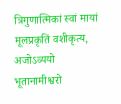त्रिगुणात्मिकां स्वां मायां मूलप्रकृतिं वशीकृत्य, अजोऽव्ययो
भूतानामीश्वरो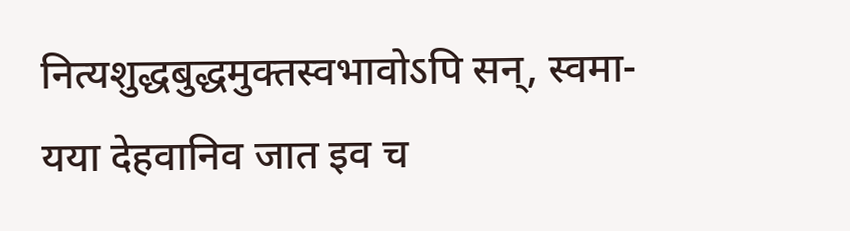नित्यशुद्धबुद्धमुक्तस्वभावोऽपि सन्, स्वमा-
यया देहवानिव जात इव च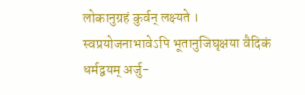लोकानुग्रहं कुर्वन् लक्ष्यते ।
स्वप्रयोजनाभावेऽपि भूतानुजिघृक्षया वैदिकं धर्मद्वयम् अर्जु-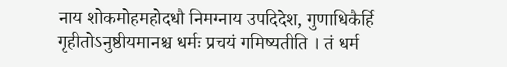नाय शोकमोहमहोदधौ निमग्नाय उपदिदेश, गुणाधिकैर्हि
गृहीतोऽनुष्ठीयमानश्च धर्मः प्रचयं गमिष्यतीति । तं धर्म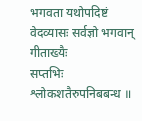भगवता यथोपदिष्टं वेदव्यासः सर्वज्ञो भगवान् गीताख्यैः
सप्तभिः श्लोकशतैरुपनिबबन्ध ॥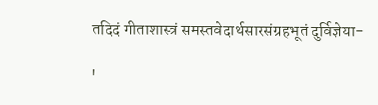तदिदं गीताशास्त्रं समस्तवेदार्थसारसंग्रहभूतं दुर्विज्ञेया-

'